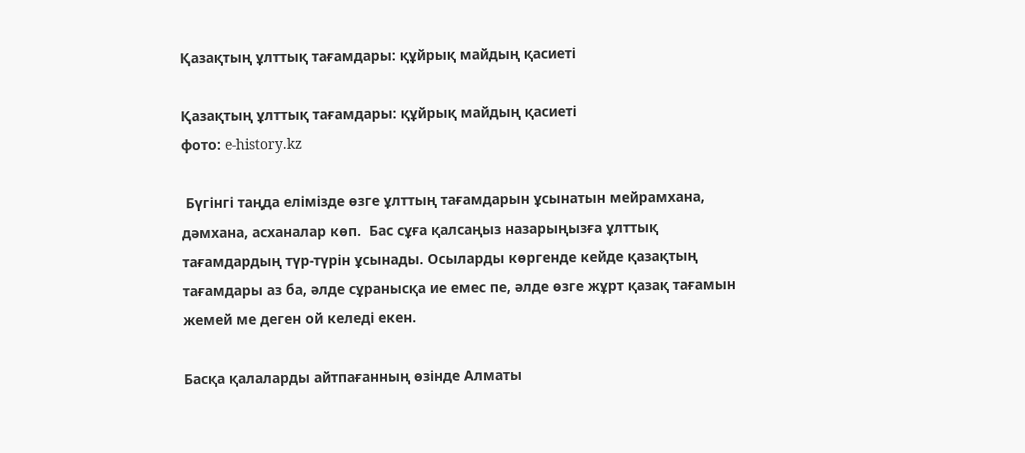Қазақтың ұлттық тағамдары: құйрық майдың қасиеті

Қазақтың ұлттық тағамдары: құйрық майдың қасиеті
фото: e-history.kz

 Бүгінгі таңда елімізде өзге ұлттың тағамдарын ұсынатын мейрамхана, дәмхана, асханалар көп.  Бас сұға қалсаңыз назарыңызға ұлттық тағамдардың түр-түрін ұсынады. Осыларды көргенде кейде қазақтың тағамдары аз ба, әлде сұранысқа ие емес пе, әлде өзге жұрт қазақ тағамын жемей ме деген ой келеді екен.

Басқа қалаларды айтпағанның өзінде Алматы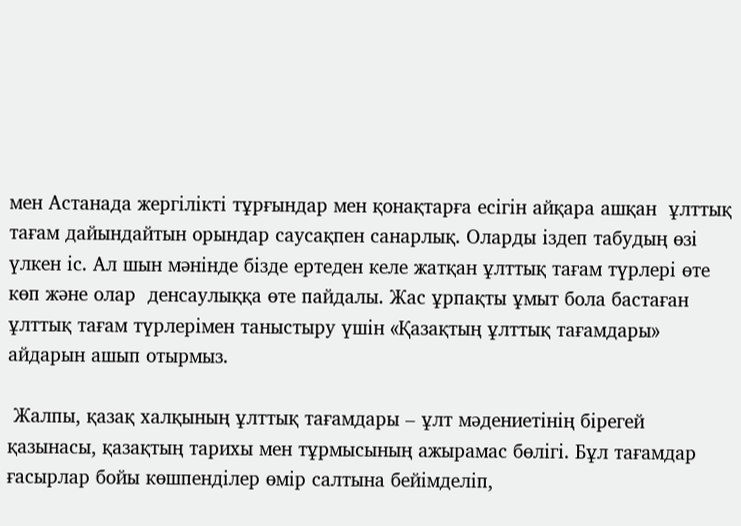мен Астанада жергілікті тұрғындар мен қонақтарға есігін айқара ашқан  ұлттық тағам дайындайтын орындар саусақпен санарлық. Оларды іздеп табудың өзі үлкен іс. Ал шын мәнінде бізде ертеден келе жатқан ұлттық тағам түрлері өте көп және олар  денсаулыққа өте пайдалы. Жас ұрпақты ұмыт бола бастаған ұлттық тағам түрлерімен таныстыру үшін «Қазақтың ұлттық тағамдары» айдарын ашып отырмыз.

 Жалпы, қазақ халқының ұлттық тағамдары – ұлт мәдениетінің бірегей қазынасы, қазақтың тарихы мен тұрмысының ажырамас бөлігі. Бұл тағамдар ғасырлар бойы көшпенділер өмір салтына бейімделіп,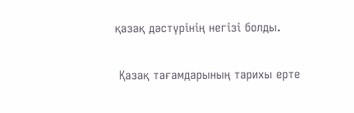қазақ дәстүрінің негізі болды.

 Қазақ тағамдарының тарихы ерте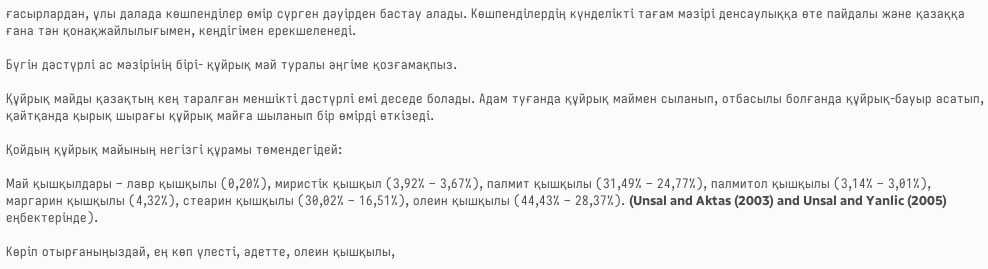ғасырлардан, ұлы далада көшпенділер өмір сүрген дәуірден бастау алады. Көшпенділердің күнделікті тағам мәзірі денсаулыққа өте пайдалы және қазаққа ғана тән қонақжайлылығымен, кеңдігімен ерекшеленеді.

Бүгін дәстүрлі ас мәзірінің бірі- құйрық май туралы әңгіме қозғамақпыз.

Құйрық майды қазақтың кең таралған меншікті дәстүрлі емі деседе болады. Адам туғанда құйрық маймен сыланып, отбасылы болғанда құйрық-бауыр асатып, қайтқанда қырық шырағы құйрық майға шыланып бір өмірді өткізеді.

Қойдың құйрық майының негізгі құрамы төмендегідей:

Май қышқылдары – лавр қышқылы (0,20%), миристік қышқыл (3,92% – 3,67%), палмит қышқылы (31,49% – 24,77%), палмитол қышқылы (3,14% – 3,01%), маргарин қышқылы (4,32%), стеарин қышқылы (30,02% – 16,51%), олеин қышқылы (44,43% – 28,37%). (Unsal and Aktas (2003) and Unsal and Yanlic (2005) еңбектерінде).

Көріп отырғаныңыздай, ең көп үлесті, әдетте, олеин қышқылы,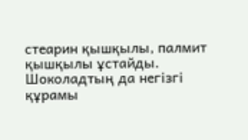стеарин қышқылы, палмит қышқылы ұстайды. Шоколадтың да негізгі құрамы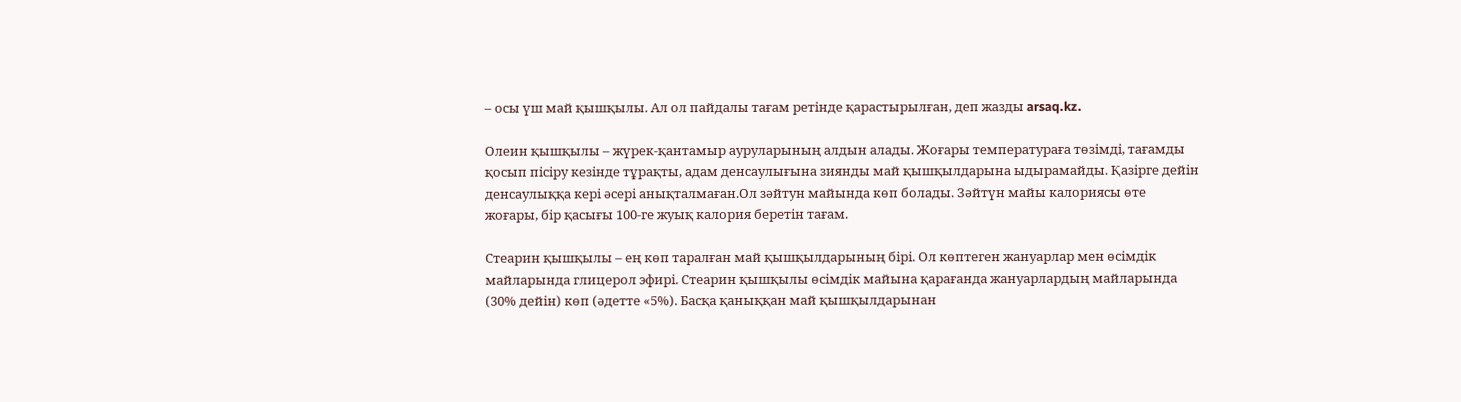– осы үш май қышқылы. Ал ол пайдалы тағам ретінде қарастырылған, деп жазды arsaq.kz.

Олеин қышқылы – жүрек-қантамыр ауруларының алдын алады. Жоғары температураға төзімді, тағамды қосып пісіру кезінде тұрақты, адам денсаулығына зиянды май қышқылдарына ыдырамайды. Қазірге дейін денсаулыққа кері әсері анықталмаған.Ол зәйтун майында көп болады. Зәйтүн майы калориясы өте жоғары, бір қасығы 100-ге жуық калория беретін тағам.

Стеарин қышқылы – ең көп таралған май қышқылдарының бірі. Ол көптеген жануарлар мен өсімдік майларында глицерол эфирі. Стеарин қышқылы өсімдік майына қарағанда жануарлардың майларында (30% дейін) көп (әдетте «5%). Басқа қаныққан май қышқылдарынан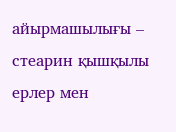айырмашылығы – стеарин қышқылы ерлер мен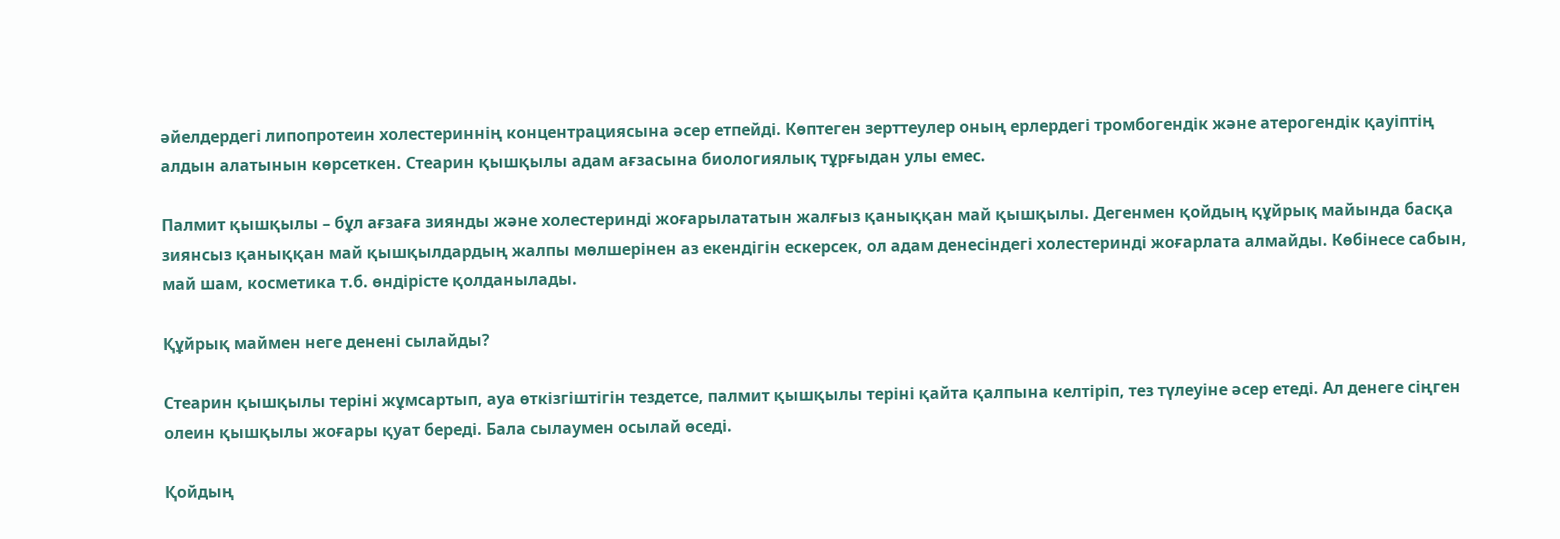әйелдердегі липопротеин холестериннің концентрациясына әсер етпейді. Көптеген зерттеулер оның ерлердегі тромбогендік және атерогендік қауіптің алдын алатынын көрсеткен. Стеарин қышқылы адам ағзасына биологиялық тұрғыдан улы емес.

Палмит қышқылы – бұл ағзаға зиянды және холестеринді жоғарылататын жалғыз қаныққан май қышқылы. Дегенмен қойдың құйрық майында басқа зиянсыз қаныққан май қышқылдардың жалпы мөлшерінен аз екендігін ескерсек, ол адам денесіндегі холестеринді жоғарлата алмайды. Көбінесе сабын, май шам, косметика т.б. өндірісте қолданылады.

Құйрық маймен неге денені сылайды?

Стеарин қышқылы теріні жұмсартып, ауа өткізгіштігін тездетсе, палмит қышқылы теріні қайта қалпына келтіріп, тез түлеуіне әсер етеді. Ал денеге сіңген олеин қышқылы жоғары қуат береді. Бала сылаумен осылай өседі.

Қойдың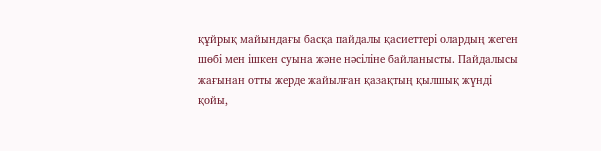құйрық майындағы басқа пайдалы қасиеттері олардың жеген шөбі мен ішкен суына және нәсіліне байланысты. Пайдалысы жағынан отты жерде жайылған қазақтың қылшық жүнді қойы,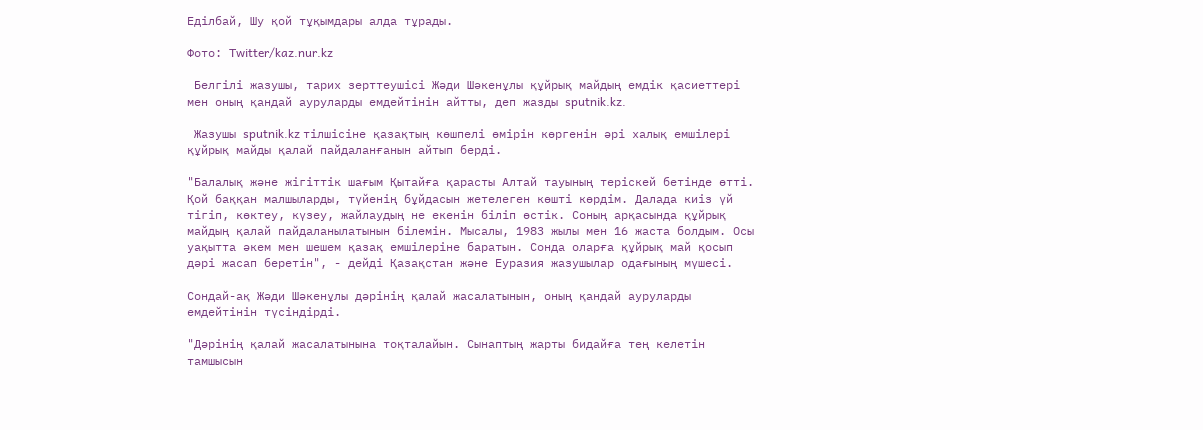Еділбай, Шу қой тұқымдары алда тұрады.

Фото: Twitter/kaz.nur.kz

 Белгілі жазушы, тарих зерттеушісі Жәди Шәкенұлы құйрық майдың емдік қасиеттері мен оның қандай ауруларды емдейтінін айтты, деп жазды sputnik.kz.

 Жазушы sputnik.kz тілшісіне қазақтың көшпелі өмірін көргенін әрі халық емшілері құйрық майды қалай пайдаланғанын айтып берді.

"Балалық және жігіттік шағым Қытайға қарасты Алтай тауының теріскей бетінде өтті. Қой баққан малшыларды, түйенің бұйдасын жетелеген көшті көрдім. Далада киіз үй тігіп, көктеу, күзеу, жайлаудың не екенін біліп өстік. Соның арқасында құйрық майдың қалай пайдаланылатынын білемін. Мысалы, 1983 жылы мен 16 жаста болдым. Осы уақытта әкем мен шешем қазақ емшілеріне баратын. Сонда оларға құйрық май қосып дәрі жасап беретін", - дейді Қазақстан және Еуразия жазушылар одағының мүшесі.

Сондай-ақ Жәди Шәкенұлы дәрінің қалай жасалатынын, оның қандай ауруларды емдейтінін түсіндірді.

"Дәрінің қалай жасалатынына тоқталайын. Сынаптың жарты бидайға тең келетін тамшысын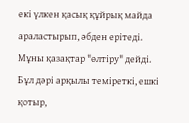екі үлкен қасық құйрық майда араластырып, әбден ерітеді. Мұны қазақтар "өлтіру" дейді. Бұл дәрі арқылы теміреткі, ешкі қотыр,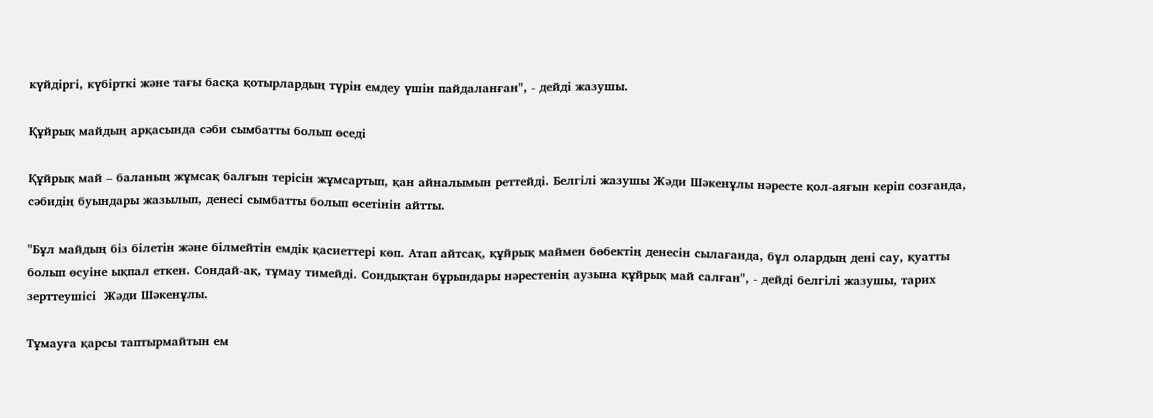күйдіргі, күбірткі және тағы басқа қотырлардың түрін емдеу үшін пайдаланған", - дейді жазушы.

Құйрық майдың арқасында сәби сымбатты болып өседі

Құйрық май – баланың жұмсақ балғын терісін жұмсартып, қан айналымын реттейді. Белгілі жазушы Жәди Шәкенұлы нәресте қол-аяғын керіп созғанда, сәбидің буындары жазылып, денесі сымбатты болып өсетінін айтты.

"Бұл майдың біз білетін және білмейтін емдік қасиеттері көп. Атап айтсақ, құйрық маймен бөбектің денесін сылағанда, бұл олардың дені сау, қуатты болып өсуіне ықпал еткен. Сондай-ақ, тұмау тимейді. Сондықтан бұрындары нәрестенің аузына құйрық май салған", - дейді белгілі жазушы, тарих зерттеушісі  Жәди Шәкенұлы.

Тұмауға қарсы таптырмайтын ем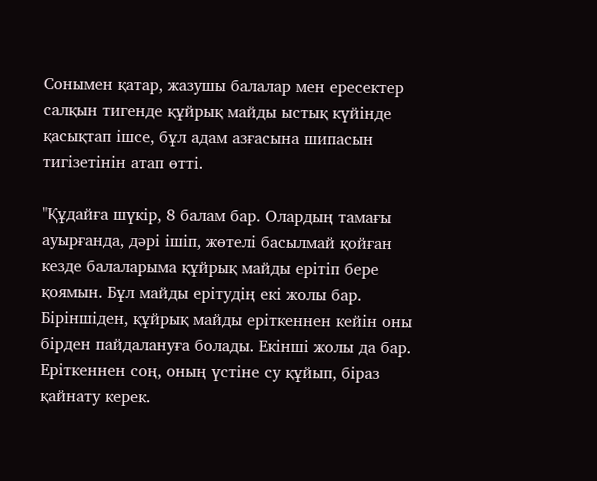Сонымен қатар, жазушы балалар мен ересектер салқын тигенде құйрық майды ыстық күйінде қасықтап ішсе, бұл адам азғасына шипасын тигізетінін атап өтті.

"Құдайға шүкір, 8 балам бар. Олардың тамағы ауырғанда, дәрі ішіп, жөтелі басылмай қойған кезде балаларыма құйрық майды ерітіп бере қоямын. Бұл майды ерітудің екі жолы бар. Біріншіден, құйрық майды еріткеннен кейін оны бірден пайдалануға болады. Екінші жолы да бар. Еріткеннен соң, оның үстіне су құйып, біраз қайнату керек.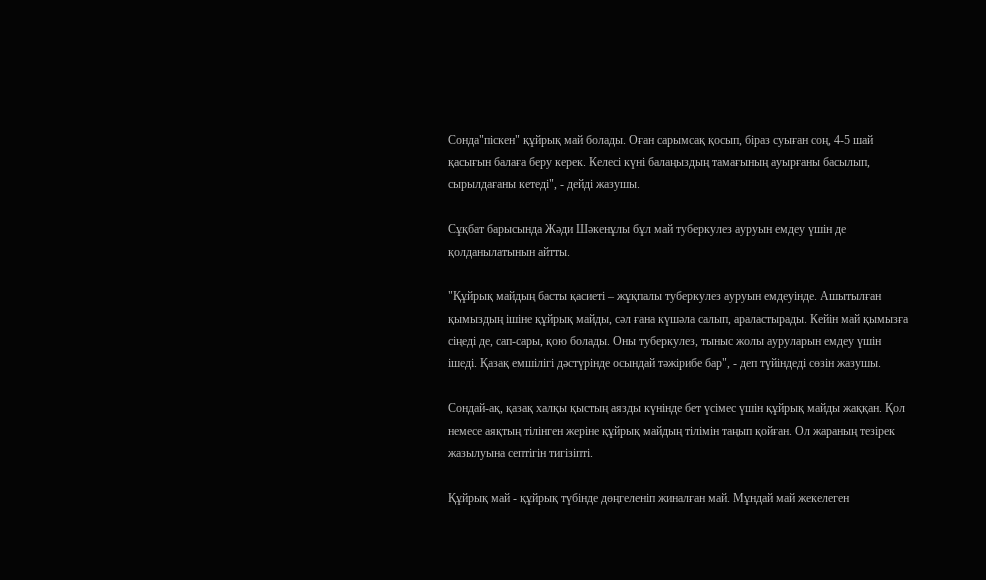Сонда"піскен" құйрық май болады. Оған сарымсақ қосып, біраз суыған соң, 4-5 шай қасығын балаға беру керек. Келесі күні балаңыздың тамағының ауырғаны басылып, сырылдағаны кетеді", - дейді жазушы.

Сұқбат барысында Жәди Шәкенұлы бұл май туберкулез ауруын емдеу үшін де қолданылатынын айтты.

"Құйрық майдың басты қасиеті – жұқпалы туберкулез ауруын емдеуінде. Ашытылған қымыздың ішіне құйрық майды, сәл ғана күшәла салып, араластырады. Кейін май қымызға сіңеді де, сап-сары, қою болады. Оны туберкулез, тыныс жолы ауруларын емдеу үшін ішеді. Қазақ емшілігі дәстүрінде осындай тәжірибе бар", - деп түйіндеді сөзін жазушы.

Сондай-ақ, қазақ халқы қыстың аязды күнінде бет үсімес үшін құйрық майды жаққан. Қол немесе аяқтың тілінген жеріне құйрық майдың тілімін таңып қойған. Ол жараның тезірек жазылуына септігін тигізіпті.

Құйрық май - құйрық түбінде дөңгеленіп жиналған май. Мұндай май жекелеген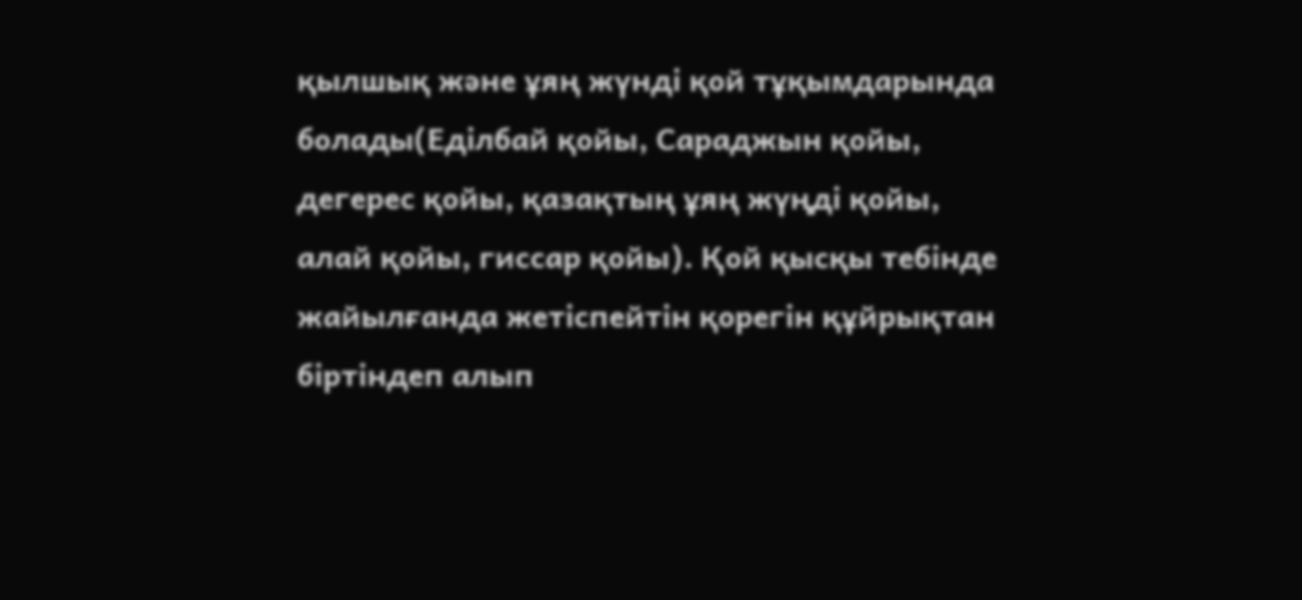қылшық және ұяң жүнді қой тұқымдарында болады(Еділбай қойы, Сараджын қойы, дегерес қойы, қазақтың ұяң жүңді қойы, алай қойы, гиссар қойы). Қой қысқы тебінде жайылғанда жетіспейтін қорегін құйрықтан біртіндеп алып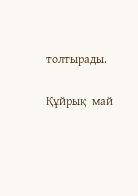толтырады.

Құйрық  май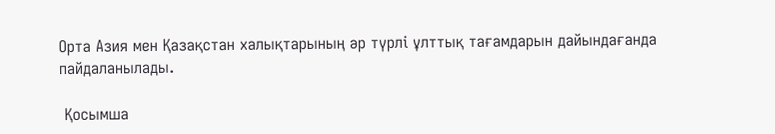Орта Азия мен Қазақстан халықтарының әр түрлі ұлттық тағамдарын дайындағанда пайдаланылады.

 Қосымша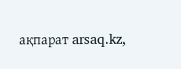ақпарат arsaq.kz,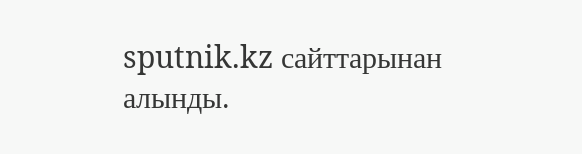sputnik.kz сайттарынан алынды.